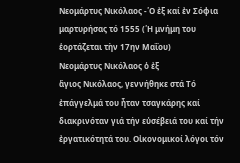Νεομάρτυς Νικόλαος -῾Ο ἐξ καί ἐν Σόφια μαρτυρήσας τό 1555 (῾Η μνήμη του ἑορτάζεται τὴν 17ην Μαΐου)
Νεομάρτυς Νικόλαος ὁ ἐξ
ἅγιος Νικόλαος, γεννήθηκε στά Τό ἐπάγγελμά του ἦταν τσαγκάρης καί διακρινόταν γιά τήν εὐσέβειά του καί τήν ἐργατικότητά του. Οἰκονομικοί λόγοι τόν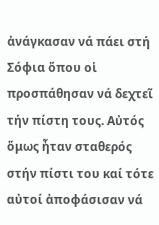ἀνάγκασαν νά πάει στή Σόφια ὅπου οἱ προσπάθησαν νά δεχτεῖ τήν πίστη τους. Αὐτός ὅμως ἦταν σταθερός στήν πίστι του καί τότε αὐτοί ἀποφάσισαν νά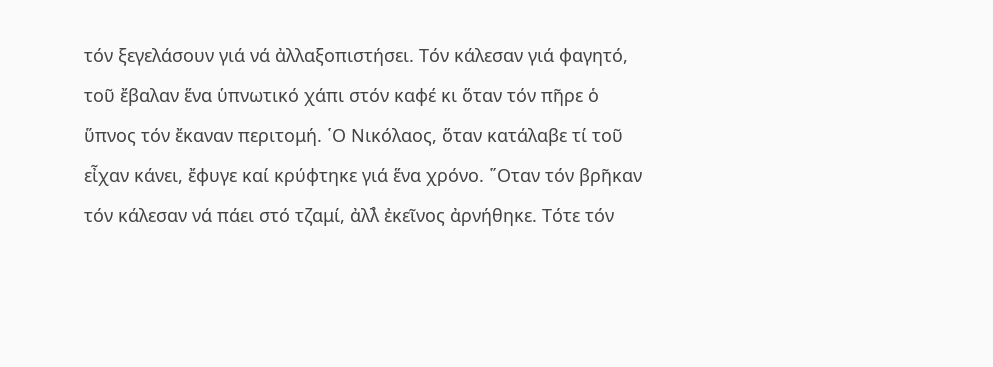τόν ξεγελάσουν γιά νά ἀλλαξοπιστήσει. Τόν κάλεσαν γιά φαγητό, τοῦ ἔβαλαν ἕνα ὑπνωτικό χάπι στόν καφέ κι ὅταν τόν πῆρε ὁ ὕπνος τόν ἔκαναν περιτομή. ῾Ο Νικόλαος, ὅταν κατάλαβε τί τοῦ εἶχαν κάνει, ἔφυγε καί κρύφτηκε γιά ἕνα χρόνο. ῞Οταν τόν βρῆκαν τόν κάλεσαν νά πάει στό τζαμί, ἀλλ̉ ἐκεῖνος ἀρνήθηκε. Τότε τόν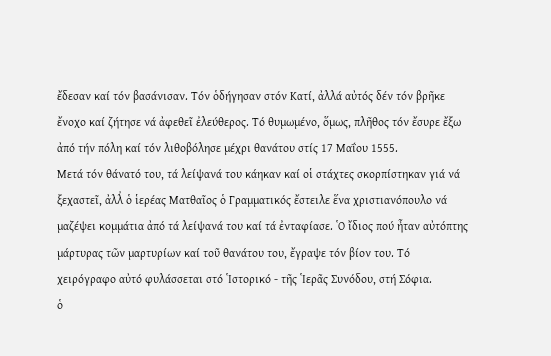ἔδεσαν καί τόν βασάνισαν. Τόν ὁδήγησαν στόν Κατί, ἀλλά αὐτός δέν τόν βρῆκε ἔνοχο καί ζήτησε νά ἀφεθεῖ ἐλεύθερος. Τό θυμωμένο, ὅμως, πλῆθος τόν ἔσυρε ἔξω ἀπό τήν πόλη καί τόν λιθοβόλησε μέχρι θανάτου στίς 17 Μαΐου 1555.
Μετά τόν θάνατό του, τά λείψανά του κάηκαν καί οἱ στάχτες σκορπίστηκαν γιά νά ξεχαστεῖ, ἀλλ̉ ὁ ἱερέας Ματθαῖος ὁ Γραμματικός ἔστειλε ἕνα χριστιανόπουλο νά μαζέψει κομμάτια ἀπό τά λείψανά του καί τά ἐνταφίασε. ῾Ο ἴδιος πού ἦταν αὐτόπτης μάρτυρας τῶν μαρτυρίων καί τοῦ θανάτου του, ἔγραψε τόν βίον του. Τό χειρόγραφο αὐτό φυλάσσεται στό ῾Ιστορικό - τῆς ῾Ιερᾶς Συνόδου, στή Σόφια.
ὁ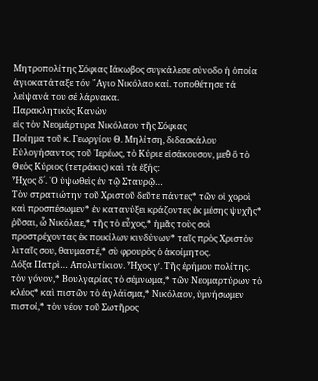Μητροπολίτης Σόφιας Ιάκωβος συγκάλεσε σύνοδο ἡ ὁποία ἁγιοκατάταξε τόν ῞Αγιο Νικόλαο καί. τοποθέτησε τά λείψανά του σέ λάρνακα.
Παρακλητικὸς Κανὼν
εἰς τὸν Νεομάρτυρα Νικόλαον τῆς Σόφιας
Ποίημα τοῦ κ. Γεωργίου Θ. Μηλίτση, διδασκάλου
Εὐλογήσαντος τοῦ ῾Ιερέως, τὸ Κύριε εἰσάκουσον, μεθ̉ ὃ τὸ Θεὸς Κύριος (τετράκις) καὶ τὰ ἑξής:
Ἦχος δ´. ῾Ο ὑψωθεὶς ἐν τῷ Σταυρῷ…
Τὸν στρατιώτην τοῦ Χριστοῦ δεῦτε πάντες* τῶν οἱ χοροὶ καὶ προσπέσωμεν* ἐν κατανύξει κράζοντες ἐκ μέσης ψυχῆς* ῥῦσαι, ὦ Νικόλαε,* τῆς τὸ εὖχος,* ἡμᾶς τοὺς σοὶ προστρέχοντας ἐκ ποικίλων κινδύνων* ταῖς πρὸς Χριστὸν λιταῖς σου, θαυμαστέ,* σὺ φρουρὸς ὁ ἀκοίμητος.
Δόξα Πατρὶ… Απολυτίκιον. Ἦχος γʹ. Τῆς ἐρήμου πολίτης.
τὸν γόνον,* Βουλγαρίας τὸ σέμνωμα,* τῶν Νεομαρτύρων τὸ κλέος* καὶ πιστῶν τὸ ἀγλάϊσμα,* Νικόλαον, ὑμνήσωμεν πιστοί,* τὸν νέον τοῦ Σωτῆρος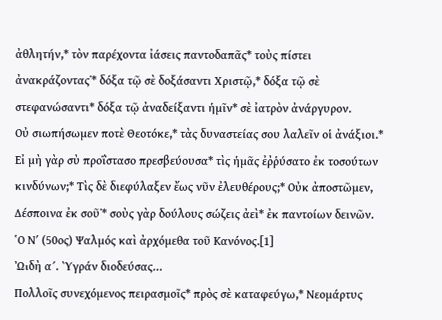ἀθλητήν,* τὸν παρέχοντα ἰάσεις παντοδαπᾶς* τοὺς πίστει ἀνακράζοντας˙* δόξα τῷ σὲ δοξάσαντι Χριστῷ,* δόξα τῷ σὲ στεφανώσαντι* δόξα τῷ ἀναδείξαντι ἡμῖν* σὲ ἰατρὸν ἀνάργυρον.
Οὐ σιωπήσωμεν ποτὲ Θεοτόκε,* τὰς δυναστείας σου λαλεῖν οἱ ἀνάξιοι.* Εἰ μὴ γὰρ σὺ προΐστασο πρεσβεύουσα* τὶς ἡμᾶς ἐῤῥύσατο ἐκ τοσούτων κινδύνων;* Τὶς δὲ διεφύλαξεν ἔως νῦν ἐλευθέρους;* Οὐκ ἀποστῶμεν, Δέσποινα ἐκ σοῦ˙* σοὺς γὰρ δούλους σώζεις ἀεὶ* ἐκ παντοίων δεινῶν.
῾Ο Νʹ (50ος) Ψαλμός καὶ ἀρχόμεθα τοῦ Κανόνος.[1]
ᾨδὴ α´. Ὺγράν διοδεύσας…
Πολλοῖς συνεχόμενος πειρασμοῖς* πρὸς σὲ καταφεύγω,* Νεομάρτυς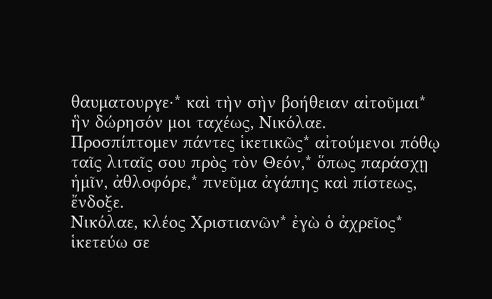θαυματουργε·* καὶ τὴν σὴν βοήθειαν αἰτοῦμαι* ἣν δώρησόν μοι ταχέως, Νικόλαε.
Προσπίπτομεν πάντες ἱκετικῶς* αἰτούμενοι πόθῳ ταῖς λιταῖς σου πρὸς τὸν Θεόν,* ὅπως παράσχῃ ἡμῖν, ἀθλοφόρε,* πνεῦμα ἀγάπης καὶ πίστεως, ἔνδοξε.
Νικόλαε, κλέος Χριστιανῶν* ἐγὼ ὁ ἀχρεῖος* ἱκετεύω σε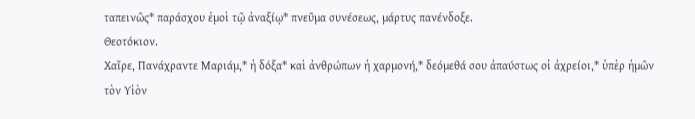ταπεινῶς* παράσχου ἐμοὶ τῷ ἀναξίῳ* πνεῦμα συνέσεως, μάρτυς πανένδοξε.
Θεοτόκιον.
Χαῖρε, Πανάχραντε Μαριάμ,* ἡ δόξα* καὶ ἀνθρώπων ἡ χαρμονή,* δεόμεθά σου ἀπαύστως οἱ ἀχρείοι,* ὑπὲρ ἡμῶν τὸν Υἱὸν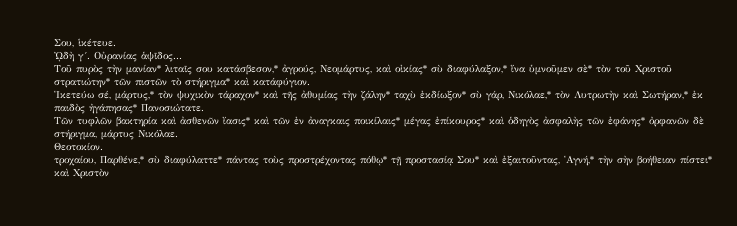Σου, ἱκέτευε.
ᾨδὴ γ´. Οὐρανίας ἁψῖδος...
Τοῦ πυρὸς τὴν μανίαν* λιταῖς σου κατάσβεσον,* ἀγρούς, Νεομάρτυς, καὶ οἰκίας* σὺ διαφύλαξον,* ἵνα ὑμνοῦμεν σὲ* τὸν τοῦ Χριστοῦ στρατιώτην* τῶν πιστῶν τὸ στήριγμα* καὶ κατάφύγιον.
῾Ικετεύω σέ, μάρτυς,* τὸν ψυχικὸν τάραχον* καὶ τῆς ἀθυμίας τὴν ζάλην* ταχὺ ἐκδίωξον* σὺ γάρ, Νικόλαε,* τὸν Λυτρωτὴν καὶ Σωτήραν,* ἐκ παιδὸς ἠγάπησας* Πανοσιώτατε.
Τῶν τυφλῶν βακτηρία καὶ ἀσθενῶν ἴασις* καὶ τῶν ἐν ἀναγκαις ποικίλαις* μέγας ἐπίκουρος* καὶ ὁδηγὸς ἀσφαλὴς τῶν ἐφάνης* ὀρφανῶν δὲ στήριγμα, μάρτυς Νικόλαε.
Θεοτοκίον.
τροχαίου, Παρθένε,* σὺ διαφύλαττε* πάντας τοὺς προστρέχοντας πόθῳ* τῇ προστασίᾳ Σου* καὶ ἐξαιτοῦντας, ῾Αγνή,* τὴν σὴν βοήθειαν πίστει* καὶ Χριστὸν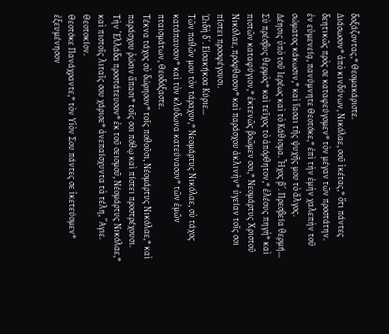δοξάζοντας,* Θεομακάριστε.
Διάσωσον* ἀπὸ κινδύνων, Νικόλαε, σοῦ ἱκέτας,* ὅτι πάντες δεητικῶς πρὸς σε καταφεύγομεν* τὸν μέγαν τῶν προστάτην.
ἐν εὐμενείᾳ, πανύμνητε Θεοτόκε,* ἐπὶ τὴν ἐμὴν χαλεπὴν τοῦ σώματος κάκωσιν,* καὶ ἴασαι τῆς ψυχῆς μου τὸ ἄλγος.
Δέησις ὑπὸ τοῦ Ιερέως καὶ τὸ Κάθισμα. Ἦχος β´. Πρεσβεία θερμή...
Σὺ πρέσβυς θερμὸς* καὶ τεῖχος τὸ ἀπόρθητον,* ἐλέους πηγὴ* καὶ πιστῶν καταφύγιον,* ἐκτενῶς βοῶμεν σοι,* Νεομάρτυς Χριστοῦ Νικόλαε, πρόφθασον* καὶ παράσχου ἀκλινὴν* ὑγείαν τοῖς σοι πίστει προσφέγουσι.
ᾨδὴ δ´. Εἰσακήκοα Κύριε...
Τῶν παθῶν μου τὸν τάραχον,* Νεομάρτυς Νικόλαε, σὺ τάχος κατάπαυσον* καὶ τὸν κλύδωνα κατεύνασον* τῶν ἐμῶν πταισμάτων, Θεοδόξαστε.
Τέκνα τάχος σὺ δώρησον* τοῖς ποθοῦσι, Νέομάρτυς Νικόλαε,* καὶ παράσχου ῥώσιν ἅπασι* τοῖς σοι πόθῳ καὶ πίστει προστρέχουσι.
Τὴν ῾Ελλάδα προστάτευσον* ἐκ τοῦ σεισμοῦ, Νέομάρτυς Νικόλαε,* καὶ πιστοῖς λιταῖς σου χάρισε* ἀνεπαίσχυντα τὰ τέλη, ῞Αγιε.
Θεοτοκίον.
Θεοτόκε Πανάχραντε,* τὸν Υἱὸν Σου πάντες σε ἱκετεύομεν* ἐξευμένησον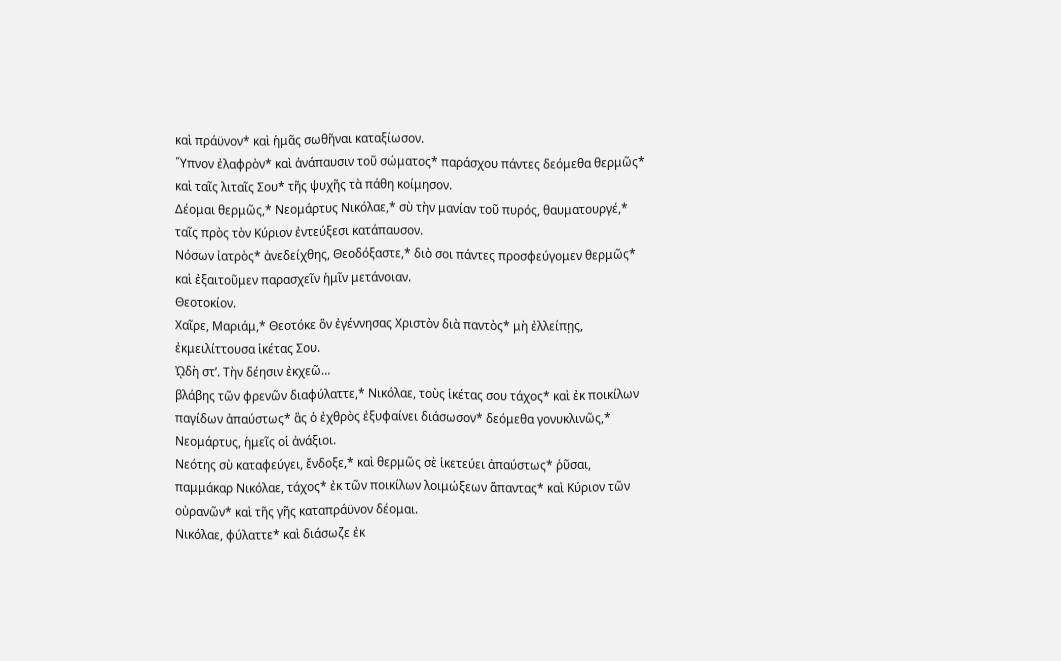καὶ πράϋνον* καὶ ἡμᾶς σωθῆναι καταξίωσον.
῞Υπνον ἐλαφρὸν* καὶ ἀνάπαυσιν τοῦ σώματος* παράσχου πάντες δεόμεθα θερμῶς* καὶ ταῖς λιταῖς Σου* τῆς ψυχῆς τὰ πάθη κοίμησον.
Δέομαι θερμῶς,* Νεομάρτυς Νικόλαε,* σὺ τὴν μανίαν τοῦ πυρός, θαυματουργέ,* ταῖς πρὸς τὸν Κύριον ἐντεύξεσι κατάπαυσον.
Νόσων ἰατρὸς* ἀνεδείχθης, Θεοδόξαστε,* διὸ σοι πάντες προσφεύγομεν θερμῶς* καὶ ἐξαιτοῦμεν παρασχεῖν ἡμῖν μετάνοιαν.
Θεοτοκίον.
Χαῖρε, Μαριάμ,* Θεοτόκε ὃν ἐγέννησας Χριστὸν διὰ παντὸς* μὴ ἐλλείπῃς, ἐκμειλίττουσα ἱκέτας Σου.
ᾨδὴ στʹ. Τὴν δέησιν ἐκχεῶ…
βλάβης τῶν φρενῶν διαφύλαττε,* Νικόλαε, τοὺς ἱκέτας σου τάχος* καὶ ἐκ ποικίλων παγίδων ἀπαύστως* ἃς ὁ ἐχθρὸς ἐξυφαίνει διάσωσον* δεόμεθα γονυκλινῶς,* Νεομάρτυς, ἡμεῖς οἱ ἀνάξιοι.
Νεότης σὺ καταφεύγει, ἔνδοξε,* καὶ θερμῶς σὲ ἱκετεύει ἀπαύστως* ῥῦσαι, παμμάκαρ Νικόλαε, τάχος* ἐκ τῶν ποικίλων λοιμώξεων ἅπαντας* καὶ Κύριον τῶν οὐρανῶν* καὶ τῆς γῆς καταπράϋνον δέομαι.
Νικόλαε, φύλαττε* καὶ διάσωζε ἐκ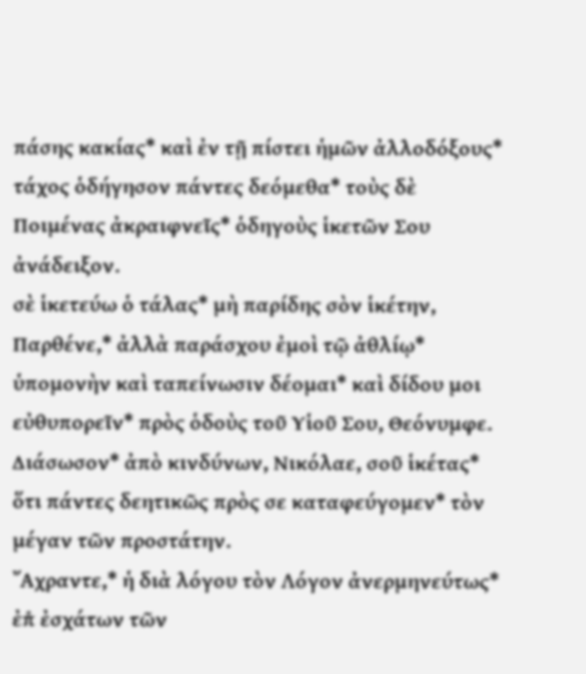πάσης κακίας* καὶ ἐν τῇ πίστει ἡμῶν ἀλλοδόξους* τάχος ὁδήγησον πάντες δεόμεθα* τοὺς δὲ Ποιμένας ἀκραιφνεῖς* ὁδηγοὺς ἱκετῶν Σου ἀνάδειξον.
σὲ ἱκετεύω ὁ τάλας* μὴ παρίδης σὸν ἱκέτην, Παρθένε,* ἀλλὰ παράσχου ἐμοὶ τῷ ἀθλίῳ* ὑπομονὴν καὶ ταπείνωσιν δέομαι* καὶ δίδου μοι εὐθυπορεῖν* πρὸς ὁδοὺς τοῦ Υἱοῦ Σου, Θεόνυμφε.
Διάσωσον* ἀπὸ κινδύνων, Νικόλαε, σοῦ ἱκέτας* ὅτι πάντες δεητικῶς πρὸς σε καταφεύγομεν* τὸν μέγαν τῶν προστάτην.
῎Αχραντε,* ἡ διὰ λόγου τὸν Λόγον ἀνερμηνεύτως* ἐπ̉ ἐσχάτων τῶν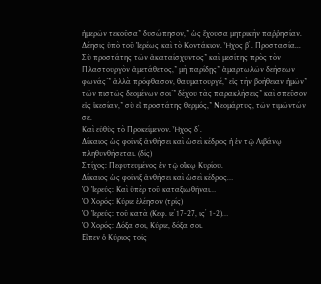ἡμερῶν τεκοῦσα* δυσώπησον,* ὡς ἔχουσα μητρικὴν παῤῥησίαν.
Δέησις ὑπὸ τοῦ ῾Ιερέως καὶ τὸ Κοντάκιον. Ἦχος βʹ. Προστασία...
Σὺ προστάτης τῶν ἀκαταίσχυντος* καὶ μεσίτης πρὸς τὸν Πλαστουργὸν ἀμετάθετος,* μὴ παρίδῃς* ἁμαρτωλῶν δεήσεων φωνάς˙* ἀλλὰ πρόφθασον, θαυματουργέ,* εἰς τὴν βοήθειαν ἡμῶν* τῶν πιστῶς δεομένων σοι˙* δέχου τὰς παρακλήσεις* καὶ σπεῦσον εἰς ἱκεσίαν,* σὺ εἶ προστάτης θερμός,* Νεομάρτυς, τῶν τιμῶντών σε.
Καὶ εὐθὺς τὸ Προκείμενον. Ἦχος δʹ.
Δίκαιος ὡς φοῖνιξ ἀνθήσει καὶ ὡσεὶ κέδρος ἡ ἐν τῷ Λιβάνῳ πληθυνθήσεται. (δίς)
Στίχος: Πεφυτευμένος ἐν τῷ οἴκῳ Κυρίου.
Δίκαιος ὡς φοῖνιξ ἀνθήσει καὶ ὡσεὶ κέδρος…
῾Ο ῾Ιερεύς: Καὶ ὑπὲρ τοῦ καταξιωθῆναι…
῾Ο Χορός: Κύριε ἐλέησον (τρίς)
῾Ο ῾Ιερεύς: τοῦ κατὰ (Κεφ. ιεʹ17-27, ιςʹ 1-2)…
῾Ο Χορός: Δόξα σοι, Κύριε, δόξα σοι.
Εἶπεν ὁ Κύριος τοῖς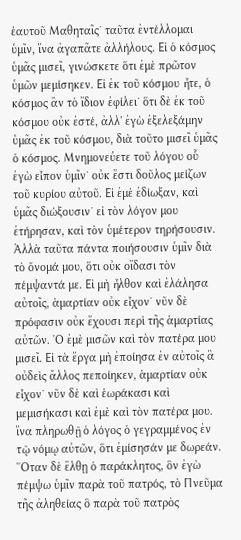ἑαυτοῦ Μαθηταῖς˙ ταῦτα ἐντέλλομαι ὑμῖν, ἵνα ἀγαπᾶτε ἀλλήλους. Εἰ ὁ κόσμος ὑμᾶς μισεῖ, γινώσκετε ὅτι ἐμὲ πρῶτον ὑμῶν μεμίσηκεν. Εἰ ἐκ τοῦ κόσμου ἦτε, ὁ κόσμος ἂν τὸ ἴδιον ἐφίλει˙ ὅτι δὲ ἐκ τοῦ κόσμου οὐκ ἐστέ, ἀλλ' ἐγὼ ἐξελεξάμην ὑμᾶς ἐκ τοῦ κόσμου, διὰ τοῦτο μισεῖ ὑμᾶς ὁ κόσμος. Μνημονεύετε τοῦ λόγου οὗ ἐγὼ εἶπον ὑμῖν˙ οὐκ ἔστι δοῦλος μείζων τοῦ κυρίου αὐτοῦ. Εἰ ἐμὲ ἐδίωξαν, καὶ ὑμᾶς διώξουσιν˙ εἰ τὸν λόγον μου ἐτήρησαν, καὶ τὸν ὑμέτερον τηρήσουσιν. Ἀλλὰ ταῦτα πάντα ποιήσουσιν ὑμῖν διὰ τὸ ὄνομά μου, ὅτι οὐκ οἴδασι τὸν πέμψαντά με. Εἰ μὴ ἦλθον καὶ ἐλάλησα αὐτοῖς, ἁμαρτίαν οὐκ εἶχον˙ νῦν δὲ πρόφασιν οὐκ ἔχουσι περὶ τῆς ἁμαρτίας αὐτῶν. ῾Ο ἐμὲ μισῶν καὶ τὸν πατέρα μου μισεῖ. Εἰ τὰ ἔργα μὴ ἐποίησα ἐν αὐτοῖς ἃ οὐδεὶς ἄλλος πεποίηκεν, ἁμαρτίαν οὐκ εἶχον˙ νῦν δὲ καὶ ἑωράκασι καὶ μεμισήκασι καὶ ἐμὲ καὶ τὸν πατέρα μου. ἵνα πληρωθῇ ὁ λόγος ὁ γεγραμμένος ἐν τῷ νόμῳ αὐτῶν, ὅτι ἐμίσησάν με δωρεάν. ῞Οταν δὲ ἔλθῃ ὁ παράκλητος, ὃν ἐγὼ πέμψω ὑμῖν παρὰ τοῦ πατρός, τὸ Πνεῦμα τῆς ἀληθείας ὃ παρὰ τοῦ πατρὸς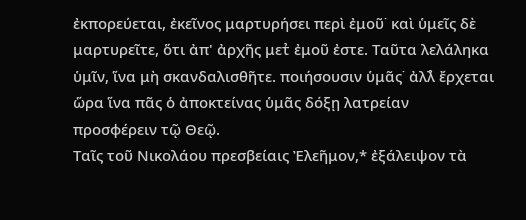ἐκπορεύεται, ἐκεῖνος μαρτυρήσει περὶ ἐμοῦ˙ καὶ ὑμεῖς δὲ μαρτυρεῖτε, ὅτι ἀπ' ἀρχῆς μετ̉ ἐμοῦ ἐστε. Ταῦτα λελάληκα ὑμῖν, ἵνα μὴ σκανδαλισθῆτε. ποιήσουσιν ὑμᾶς˙ ἀλλ̉ ἔρχεται ὥρα ἵνα πᾶς ὁ ἀποκτείνας ὑμᾶς δόξῃ λατρείαν προσφέρειν τῷ Θεῷ.
Ταῖς τοῦ Νικολάου πρεσβείαις Ἐλεῆμον,* ἐξάλειψον τὰ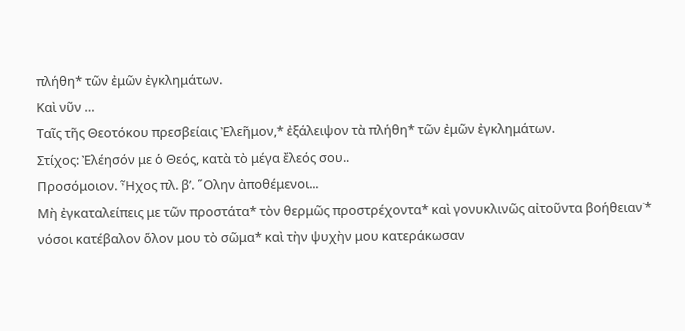πλήθη* τῶν ἐμῶν ἐγκλημάτων.
Καὶ νῦν …
Ταῖς τῆς Θεοτόκου πρεσβείαις Ἐλεῆμον,* ἐξάλειψον τὰ πλήθη* τῶν ἐμῶν ἐγκλημάτων.
Στίχος: Ἐλέησόν με ὁ Θεός, κατὰ τὸ μέγα ἔλεός σου..
Προσόμοιον. Ἦχος πλ. βʹ. ῞Ολην ἀποθέμενοι...
Μὴ ἐγκαταλείπεις με τῶν προστάτα* τὸν θερμῶς προστρέχοντα* καὶ γονυκλινῶς αἰτοῦντα βοήθειαν˙* νόσοι κατέβαλον ὅλον μου τὸ σῶμα* καὶ τὴν ψυχὴν μου κατεράκωσαν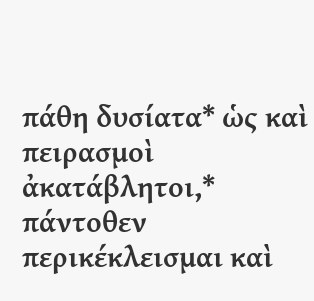πάθη δυσίατα* ὡς καὶ πειρασμοὶ ἀκατάβλητοι,* πάντοθεν περικέκλεισμαι καὶ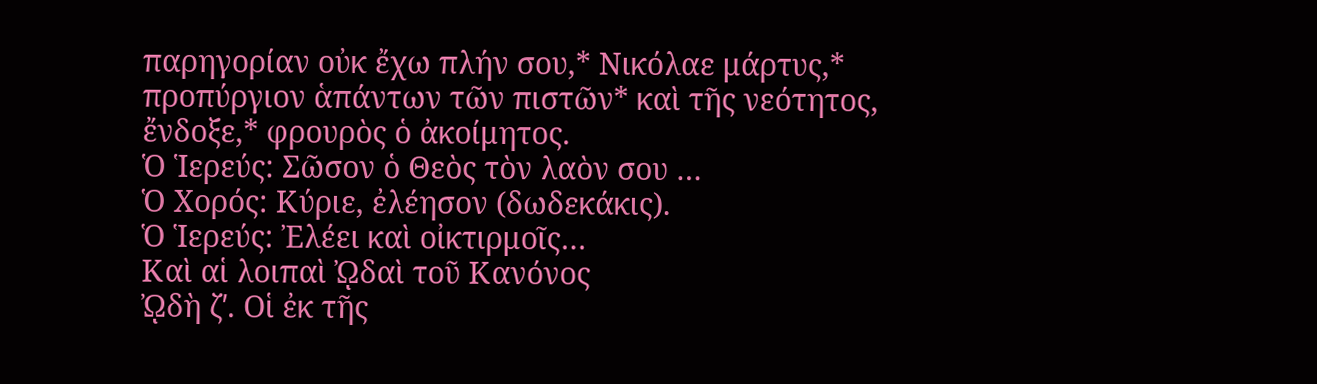παρηγορίαν οὐκ ἔχω πλήν σου,* Νικόλαε μάρτυς,* προπύργιον ἁπάντων τῶν πιστῶν* καὶ τῆς νεότητος, ἔνδοξε,* φρουρὸς ὁ ἀκοίμητος.
Ὁ Ἱερεύς: Σῶσον ὁ Θεὸς τὸν λαὸν σου …
Ὁ Χορός: Κύριε, ἐλέησον (δωδεκάκις).
Ὁ Ἱερεύς: Ἐλέει καὶ οἰκτιρμοῖς…
Καὶ αἱ λοιπαὶ ᾨδαὶ τοῦ Κανόνος
ᾨδὴ ζʹ. Οἱ ἐκ τῆς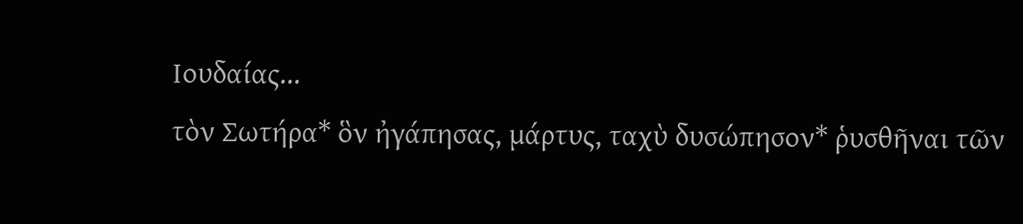Ιουδαίας...
τὸν Σωτήρα* ὃν ἠγάπησας, μάρτυς, ταχὺ δυσώπησον* ῥυσθῆναι τῶν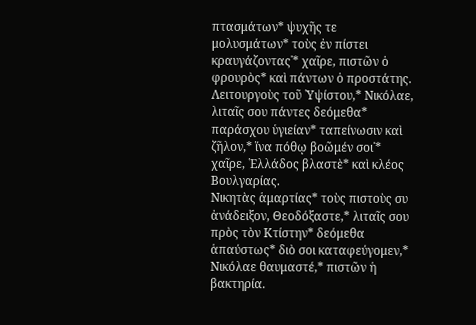πτασμάτων* ψυχῆς τε μολυσμάτων* τοὺς ἐν πίστει κραυγάζοντας˙* χαῖρε, πιστῶν ὁ φρουρὸς* καὶ πάντων ὁ προστάτης.
Λειτουργοὺς τοῦ ῾Υψίστου,* Νικόλαε, λιταῖς σου πάντες δεόμεθα* παράσχου ὑγιείαν* ταπείνωσιν καὶ ζῆλον,* ἵνα πόθῳ βοῶμέν σοι˙* χαῖρε, ῾Ελλάδος βλαστὲ* καὶ κλέος Βουλγαρίας.
Νικητὰς ἁμαρτίας* τοὺς πιστοὺς συ ἀνάδειξον, Θεοδόξαστε,* λιταῖς σου πρὸς τὸν Κτίστην* δεόμεθα ἁπαύστως* διὸ σοι καταφεύγομεν,* Νικόλαε θαυμαστέ,* πιστῶν ἡ βακτηρία.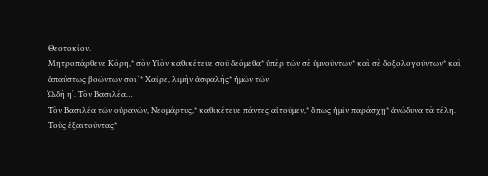Θεοτοκίον.
Μητροπάρθενε Κόρη,* σὸν Υἱὸν καθικέτευε σοῦ δεόμεθα* ὑπὲρ τῶν σὲ ὑμνοῦντων* καὶ σὲ δοξολογοῦντων* καὶ ἁπαύστως βοῶντων σοι˙* Χαῖρε, λιμὴν ἀσφαλὴς* ἡμῶν τῶν
ᾨδὴ ηʹ. Τὸν Βασιλέα…
Τὸν Βασιλέα τῶν οὐρανῶν, Νεομάρτυς,* καθικέτευε πάντες αἰτοῦμεν,* ὅπως ἡμῖν παράσχῃ* ἀνώδυνα τὰ τέλη.
Τοὺς ἐξαιτοῦντας*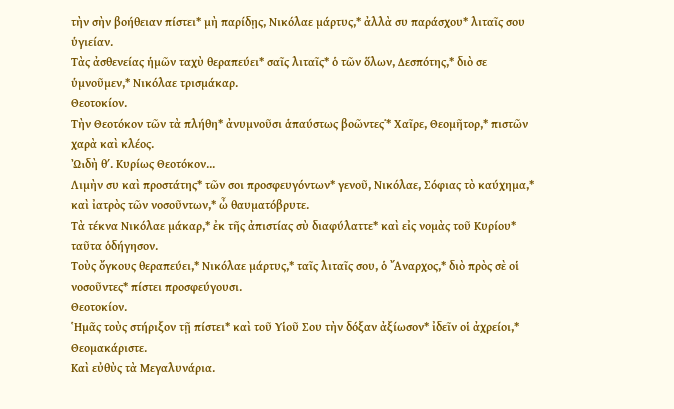τὴν σὴν βοήθειαν πίστει* μὴ παρίδῃς, Νικόλαε μάρτυς,* ἀλλὰ συ παράσχου* λιταῖς σου ὑγιείαν.
Τὰς ἀσθενείας ἡμῶν ταχὺ θεραπεύει* σαῖς λιταῖς* ὁ τῶν ὅλων, Δεσπότης,* διὸ σε ὑμνοῦμεν,* Νικόλαε τρισμάκαρ.
Θεοτοκίον.
Τὴν Θεοτόκον τῶν τὰ πλήθη* ἀνυμνοῦσι ἁπαύστως βοῶντες˙* Χαῖρε, Θεομῆτορ,* πιστῶν χαρὰ καὶ κλέος.
ᾨδὴ θʹ. Κυρίως Θεοτόκον...
Λιμὴν συ καὶ προστάτης* τῶν σοι προσφευγόντων* γενοῦ, Νικόλαε, Σόφιας τὸ καύχημα,* καὶ ἰατρὸς τῶν νοσοῦντων,* ὦ θαυματόβρυτε.
Τὰ τέκνα Νικόλαε μάκαρ,* ἐκ τῆς ἀπιστίας σὺ διαφύλαττε* καὶ εἰς νομὰς τοῦ Κυρίου* ταῦτα ὁδήγησον.
Τοὺς ὄγκους θεραπεύει,* Νικόλαε μάρτυς,* ταῖς λιταῖς σου, ὁ ῎Αναρχος,* διὸ πρὸς σὲ οἱ νοσοῦντες* πίστει προσφεύγουσι.
Θεοτοκίον.
῾Ημᾶς τοὺς στήριξον τῇ πίστει* καὶ τοῦ Υἱοῦ Σου τὴν δόξαν ἀξίωσον* ἰδεῖν οἱ ἀχρείοι,* Θεομακάριστε.
Καὶ εὐθὺς τὰ Μεγαλυνάρια.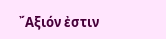῎Αξιόν ἐστιν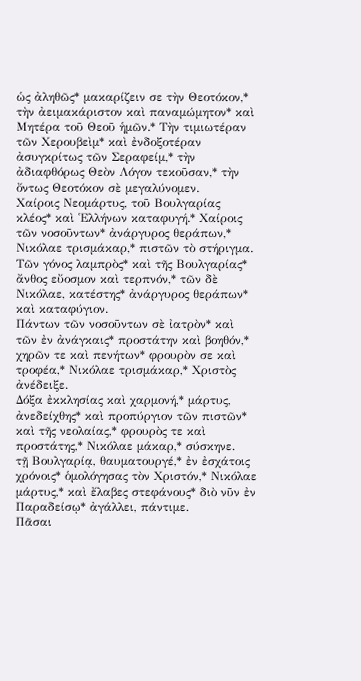ὡς ἀληθῶς* μακαρίζειν σε τὴν Θεοτόκον,* τὴν ἀειμακάριστον καὶ παναμώμητον* καὶ Μητέρα τοῦ Θεοῦ ἡμῶν.* Τὴν τιμιωτέραν τῶν Χερουβεὶμ* καὶ ἐνδοξοτέραν ἀσυγκρίτως τῶν Σεραφείμ,* τὴν ἀδιαφθόρως Θεὸν Λόγον τεκοῦσαν,* τὴν ὄντως Θεοτόκον σὲ μεγαλύνομεν.
Χαίροις Νεομάρτυς, τοῦ Βουλγαρίας κλέος* καὶ ῾Ελλήνων καταφυγή.* Χαίροις τῶν νοσοῦντων* ἀνάργυρος θεράπων,* Νικόλαε τρισμάκαρ,* πιστῶν τὸ στήριγμα.
Τῶν γόνος λαμπρὸς* καὶ τῆς Βουλγαρίας* ἄνθος εὔοσμον καὶ τερπνόν,* τῶν δὲ Νικόλαε, κατέστης* ἀνάργυρος θεράπων* καὶ καταφύγιον.
Πάντων τῶν νοσοῦντων σὲ ἰατρὸν* καὶ τῶν ἐν ἀνάγκαις* προστάτην καὶ βοηθόν,* χηρῶν τε καὶ πενήτων* φρουρὸν σε καὶ τροφέα,* Νικόλαε τρισμάκαρ,* Χριστὸς ἀνέδειξε.
Δόξα ἐκκλησίας καὶ χαρμονή,* μάρτυς, ἀνεδείχθης* καὶ προπύργιον τῶν πιστῶν* καὶ τῆς νεολαίας,* φρουρὸς τε καὶ προστάτης,* Νικόλαε μάκαρ,* σύσκηνε.
τῇ Βουλγαρίᾳ, θαυματουργέ,* ἐν ἐσχάτοις χρόνοις* ὁμολόγησας τὸν Χριστόν,* Νικόλαε μάρτυς,* καὶ ἔλαβες στεφάνους* διὸ νῦν ἐν Παραδείσῳ* ἀγάλλει, πάντιμε.
Πᾶσαι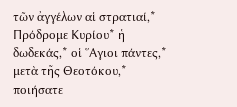τῶν ἀγγέλων αἱ στρατιαί,* Πρόδρομε Κυρίου* ἡ δωδεκάς,* οἱ ῞Αγιοι πάντες,* μετὰ τῆς Θεοτόκου,* ποιήσατε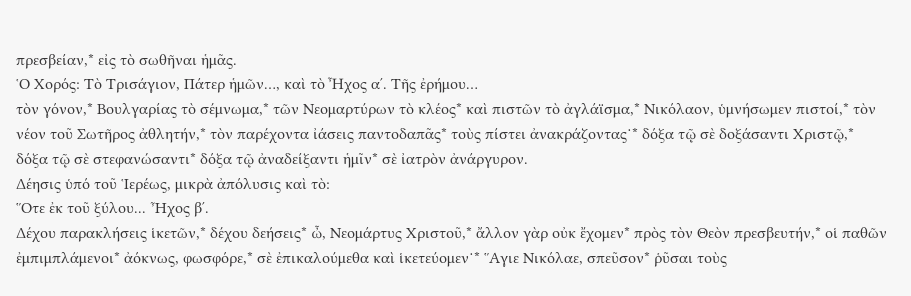πρεσβείαν,* εἰς τὸ σωθῆναι ἡμᾶς.
῾Ο Χορός: Τὸ Τρισάγιον, Πάτερ ἡμῶν…, καὶ τὸ Ἦχος αʹ. Τῆς ἐρήμου…
τὸν γόνον,* Βουλγαρίας τὸ σέμνωμα,* τῶν Νεομαρτύρων τὸ κλέος* καὶ πιστῶν τὸ ἀγλάϊσμα,* Νικόλαον, ὑμνήσωμεν πιστοί,* τὸν νέον τοῦ Σωτῆρος ἀθλητήν,* τὸν παρέχοντα ἰάσεις παντοδαπᾶς* τοὺς πίστει ἀνακράζοντας˙* δόξα τῷ σὲ δοξάσαντι Χριστῷ,* δόξα τῷ σὲ στεφανώσαντι* δόξα τῷ ἀναδείξαντι ἡμῖν* σὲ ἰατρὸν ἀνάργυρον.
Δέησις ὑπό τοῦ ῾Ιερέως, μικρὰ ἀπόλυσις καὶ τὸ:
῞Οτε ἐκ τοῦ ξύλου... ῏Ηχος βʹ.
Δέχου παρακλήσεις ἱκετῶν,* δέχου δεήσεις* ὦ, Νεομάρτυς Χριστοῦ,* ἄλλον γὰρ οὐκ ἔχομεν* πρὸς τὸν Θεὸν πρεσβευτήν,* οἱ παθῶν ἐμπιμπλάμενοι* ἀόκνως, φωσφόρε,* σὲ ἐπικαλούμεθα καὶ ἱκετεύομεν˙* ῞Αγιε Νικόλαε, σπεῦσον* ῥῦσαι τοὺς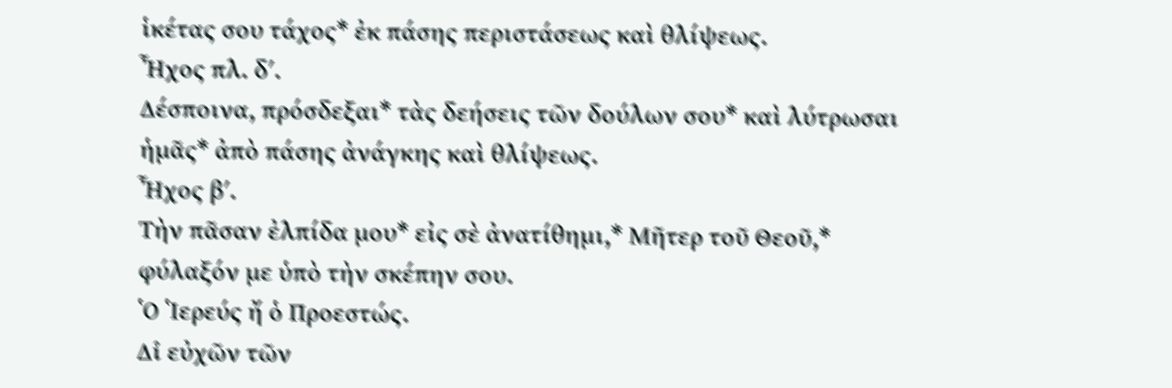ἱκέτας σου τάχος* ἐκ πάσης περιστάσεως καὶ θλίψεως.
῏Ηχος πλ. δʹ.
Δέσποινα, πρόσδεξαι* τὰς δεήσεις τῶν δούλων σου* καὶ λύτρωσαι ἡμᾶς* ἀπὸ πάσης ἀνάγκης καὶ θλίψεως.
῏Ηχος βʹ.
Τὴν πᾶσαν ἐλπίδα μου* εἰς σὲ ἀνατίθημι,* Μῆτερ τοῦ Θεοῦ,* φύλαξόν με ὑπὸ τὴν σκέπην σου.
῾Ο ῾Ιερεύς ἤ ὁ Προεστώς.
Δι̉ εὐχῶν τῶν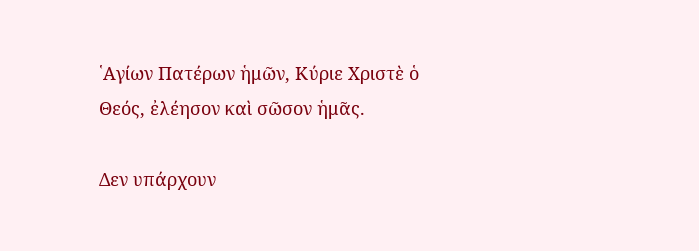῾Αγίων Πατέρων ἡμῶν, Κύριε Χριστὲ ὁ Θεός, ἐλέησον καὶ σῶσον ἡμᾶς.

Δεν υπάρχουν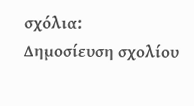σχόλια:
Δημοσίευση σχολίου